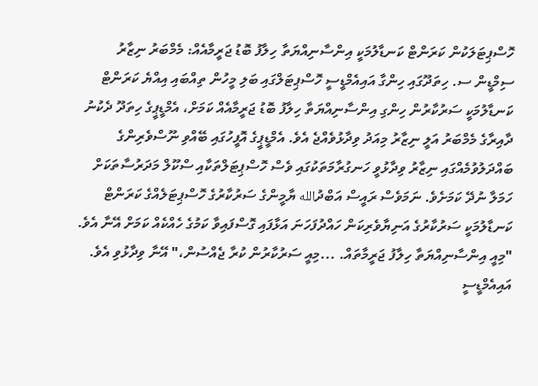ހޮސްޕިޓަލަކުން ކަރަންޓް ކަނޑާލުމަކީ އިންސާނިއްޔަތާ ހިލާފު ބޮޑު ޖަރީމާއެއް: މެމްބަރު ނިޒާރު
ސިމްޑީން ސ. ހިތަދޫގައި ހިންގާ އައިއެމްޑީސީ ހޮސްޕިޓަލްގައި ބަލި މީހުން ތިއްބައި އިއްޔެ ކަރަންޓް ކަނޑާލުމަކީ ސަރުކާރުން ހިންގި އިންސާނިއްޔަތާ ހިލާފު ބޮޑު ޖަރީމާއެއް ކަމަށް، އެމްޑީޕީގެ ހިތަދޫ ދެކުނު ދާއިރާގެ މެމްބަރު އަލީ ނިޒާރު މިއަދު ވިދާޅުވެއްޖެ އެވެ. އެމްޑީޕީގެ އޮފީހުގައި ބޭއްވި ނޫސްވެރިންގެ ބައްދަލުވުމެއްގައި ނިޒާރު ވިދާޅުވީ ހަނގުރާމަތަކުގައި ވެސް ހޮސްޕިޓަލްތަކާއި ސްކޫލް މަދަރުސާތަކަށް ހަމަލާ ނުދޭ ކަމަށެވެ. ނަމަވެސް ރައީސް އަބްދުالله ޔާމީންގެ ސަރުކާރުގެ ހޮސްޕިޓަލެއްގެ ކަރަންޓް ކަނޑާލުމަކީ ސަރުކާރުގެ އަނިޔާވެރިކަން ހައްދުފަހަނަ އަޅާފައި ގޮސްފައިވާ ކަމުގެ ހެއްކެއް ކަމަށް އޭނާ އެވެ. "މިއީ އިންސާނިއްޔަތާ ހިލާފު ޖަރީމާތައް. ...މިއީ ސަރުކާރުން ކުރާ ޖެއްސުން،" އޭނާ ވިދާޅުވި އެވެ. އައިއެމްޑީސީ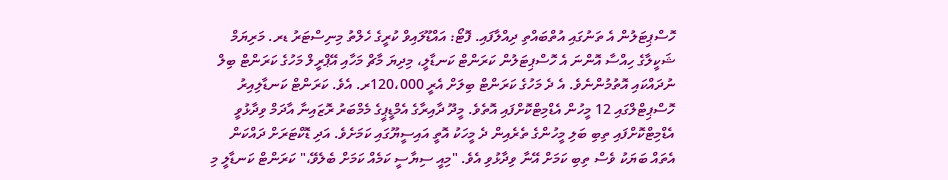ހޮސްޕިޓަލުން އެ ތަނުގައި އުތްބައްތި ދިއްލާފައި. ފޮޓޯ: އައްޑޫލައިވް ކުރީގެ ހެލްތު މިނިސްޓަރު ޑރ. މަރިޔަމް ޝަކީލާގެ ހިއްސާ އޮންނަ އެ ހޮސްޕިޓަލުން ކަރަންޓް ކަނޑާލީ، މިދިޔަ މާޗް މަހާއި އޭޕްރީލް މަހުގެ ކަރަންޓް ބިލް ނުދައްކައި އޮތުމުންނެވެ. އެ ދެ މަހުގެ ކަރަންޓް ބިލަށް އެރީ 120،000ރ. އެވެ. ކަރަންޓް ކަނޑާލިއިރު ހޮސްޕިޓްލްގައި 12 މީހުން އެޑްމިޓްކޮށްފައި އޮތެވެ. މީދޫ ދާއިރާގެ އެމްޑީޕީގެ މެމްބަރު ރޮޒައިނާ އާދަމް ވިދާޅުވީ އެޑްމިޓްކޮށްފައި ތިބި ބަލި މީހުންގެ ތެރެއިން ދެ މީހަކު އޮތީ އައިސީޔޫގައި ކަމަށެވެ. އަދި ޑޮކްޓަރަށް ދައްކަން އެތައް ބަޔަކު ވެސް ތިބި ކަމަށް އޭނާ ވިދާޅުވި އެވެ. "މިއީ ސިޔާސީ ކަމެއް ކަމަށް ބެލެވޭ،" ކަރަންޓް ކަނޑާލީ މި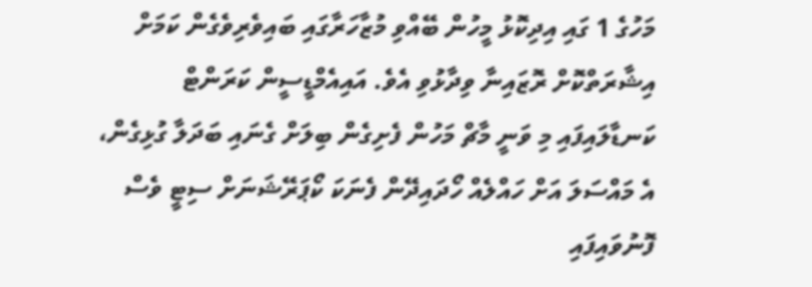މަހުގެ 1 ގައި އިދިކޮޅު މީހުން ބޭއްވި މުޒާހަރާގައި ބައިވެރިވެގެން ކަމަށް އިޝާރަތްކޮށް ރޮޒައިނާ ވިދާޅުވި އެވެ. އައިއެމްޑީސީން ކަރަންޓް ކަނޑާލައިފައި މި ވަނީ މާޗް މަހުން ފެށިގެން ބިލަށް ގެނައި ބަދަލާ ގުޅިގެން، އެ މައްސަލަ އަށް ހައްލެއް ހޯދައިދޭން ފެނަކަ ކޯޕަރޭޝަނަށް ސިޓީ ވެސް ފޮނުވައިފައި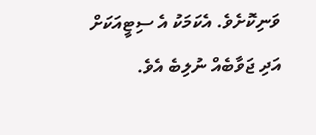ވަނިކޮށެވެ. އެކަމަކު އެ ސިޓީއަކަށް އަދި ޖަވާބެއް ނުލިބެ އެވެ.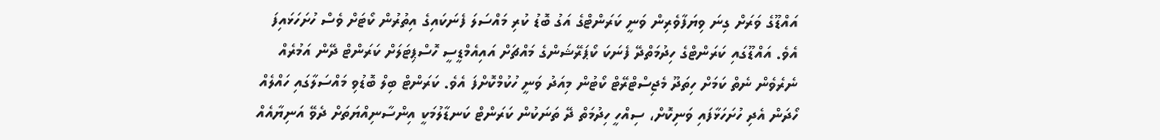އައްޑޫގެ ވަރަށް ގިނަ ވިޔަފާވެރިން ވަނީ ކަރަންޓްގެ އަގު ބޮޑު ކުރި މައްސަލަ ފެނަކައިގެ އިތުރުން ކޯޓަށް ވެސް ހުށަހަޅައިފަ އެވެ. އައްޑޫގައި ކަރަންޓްގެ ހިދުމަތްދޭ ފެނަކަ ކޯޕަރޭޝަންގެ މައްޗަށް އައިއެމްޑީސީ ހޮސްޕިޓަލަށް ކަރަންޓް ދޭން އަމުރެއް ނެރެވެން ނެތް ކަމަށް ހިތަދޫ މެޖިސްޓްރޭޓް ކޯޓުން މިއަދު ވަނީ ހުކުމްކޮށްފަ އެވެ. ކަރަންޓް ބިލް ބޮޑުވި މައްސަލާގައި ހައްލެއް ހޯދަން އެދި ހުށަހަޅާފައި ވަނިކޮށް، ސިއްހީ ހިދުމަތް ދޭ ތަނަކުން ކަރަންޓް ކަނޑާލުމަކީ އިންސާނިއްޔަތަށް ދެވޭ އަނިޔާއެއް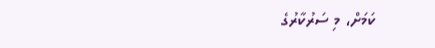ކަމަށް، މި ސަރުކާރުގެ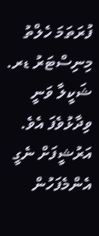ފުރަތަމަ ހެލްތު މިނިސްޓަރު ޑރ. ޝަކީލާ ވަނީ ވިދާޅުވެފަ އެވެ.
އަރުޝީފަށް ނެގީ
އެންމެފަހުން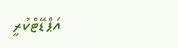އަޕްޑޭޓްކުރީ